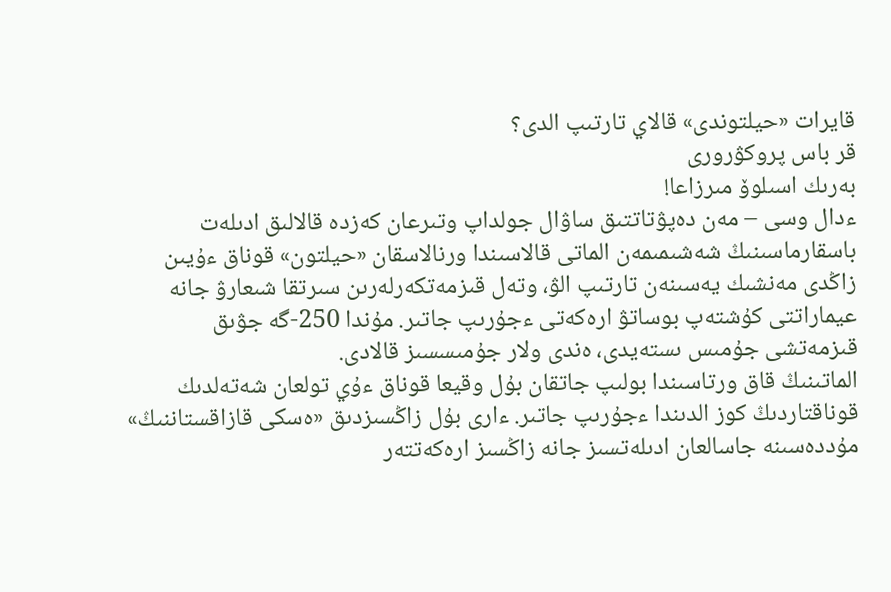قايرات «حيلتوندى» قالاي تارتىپ الدى؟
قر باس پروكۋرورى
بەرىك اسىلوۆ مىرزاعا!
ءدال وسى – مەن دەپۋتاتتىق ساۋال جولداپ وتىرعان كەزدە قالالىق ادىلەت باسقارماسىنىڭ شەشىمىمەن الماتى قالاسىندا ورنالاسقان «حيلتون» قوناق ءۇيىن زاڭدى مەنشىك يەسىنەن تارتىپ الۋ، وتەل قىزمەتكەرلەرىن سىرتقا شىعارۋ جانە عيماراتتى كۇشتەپ بوساتۋ ارەكەتى ءجۇرىپ جاتىر. مۇندا 250-گە جۋىق قىزمەتشى جۇمىس ىستەيدى، ەندى ولار جۇمىسسىز قالادى.
الماتىنىڭ قاق ورتاسىندا بولىپ جاتقان بۇل وقيعا قوناق ءۇي تولعان شەتەلدىك قوناقتاردىڭ كوز الدىندا ءجۇرىپ جاتىر. ءارى بۇل زاڭسىزدىق «ەسكى قازاقستاننىڭ» مۇددەسىنە جاسالعان ادىلەتسىز جانە زاڭسىز ارەكەتتەر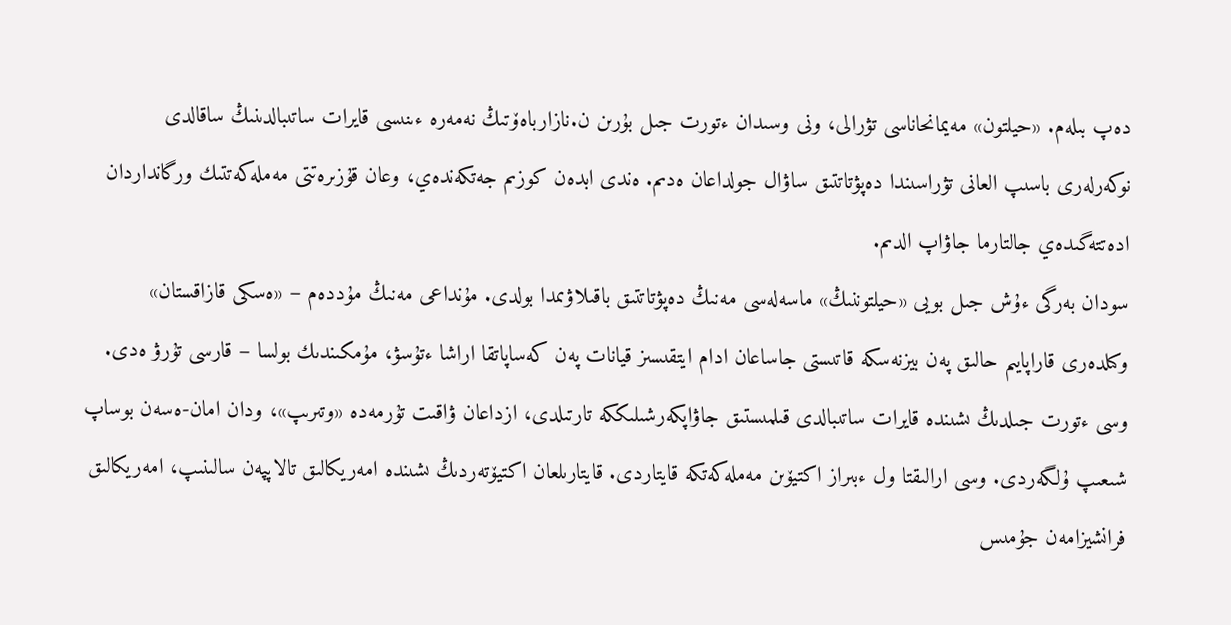دەپ بىلەم. «حيلتون» مەيمانحاناسى تۋرالى، ونى وسىدان ءتورت جىل بۇرىن ن.نازارباەۆتىڭ نەمەرە ءىنىسى قايرات ساتىبالدىنىڭ ساقالدى نوكەرلەرى باسىپ العانى تۋراسىندا دەپۋتاتتىق ساۋال جولداعان ەدىم. ەندى ابدەن كوزىم جەتكەندەي، وعان قۇزىرەتتى مەملەكەتتىك ورگانداردان ادەتتەگىدەي جالتارما جاۋاپ الدىم.
سودان بەرگى ءۇش جىل بويى «حيلتوننىڭ» ماسەلەسى مەنىڭ دەپۋتاتتىق باقىلاۋىمدا بولدى. مۇنداعى مەنىڭ مۇددەم – «ەسكى قازاقستان» وكىلدەرى قاراپايىم حالىق پەن بيزنەسكە قاتىستى جاساعان ادام ايتقىسىز قيانات پەن كەساپاتقا اراشا ءتۇسۋ، مۇمكىندىك بولسا – قارسى تۇرۋ ەدى.
وسى ءتورت جىلدىڭ ىشىندە قايرات ساتىبالدى قىلمىستىق جاۋاپكەرشىلىككە تارتىلدى، ازداعان ۋاقىت تۇرمەدە «وتىرىپ»، ودان امان-ەسەن بوساپ شىعىپ ۇلگەردى. وسى ارالىقتا ول ءبىراز اكتيۆىن مەملەكەتكە قايتاردى. قايتارىلعان اكتيۆتەردىڭ ىشىندە امەريكالىق تالاپپەن سالىنىپ، امەريكالىق فرانشيزامەن جۇمىس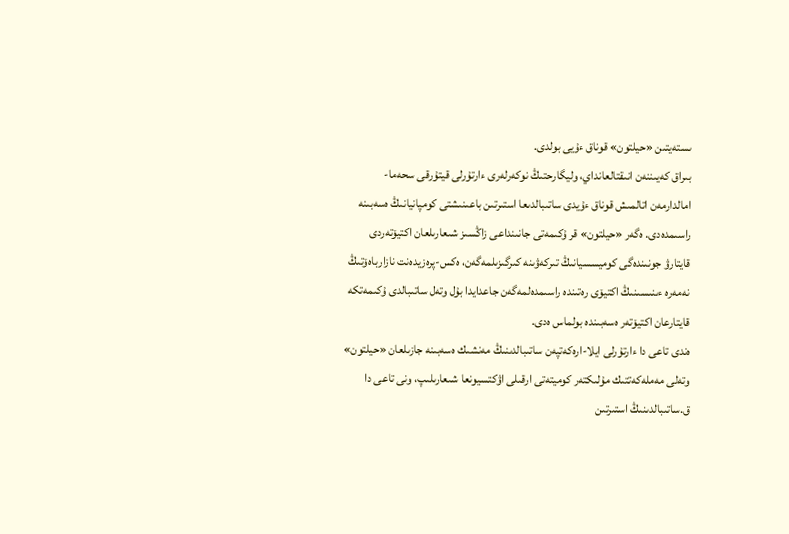ىستەيتىن «حيلتون» قوناق ءۇيى بولدى.
بىراق كەيىننەن انىقتالعانداي، وليگارحتىڭ نوكەرلەرى ءارتۇرلى قيتۇرقى سحەما-امالدارمەن اتالمىش قوناق ءۇيدى ساتىبالدىعا استىرتىن باعىنىشتى كومپانيانىڭ ەسەبىنە راسىمدەدى. ەگەر «حيلتون» قر ۇكىمەتى جانىنداعى زاڭسىز شىعارىلعان اكتيۆتەردى قايتارۋ جونىندەگى كوميسسيانىڭ تىركەۋىنە كىرگىزىلمەگەن، ەكس-پرەزيدەنت نازارباەۆتىڭ نەمەرە ءىنىسىنىڭ اكتيۆى رەتىندە راسىمدەلمەگەن جاعدايدا بۇل وتەل ساتىبالدى ۇكىمەتكە قايتارعان اكتيۆتەر ەسەبىندە بولماس ەدى.
ەندى تاعى دا ءارتۇرلى ايلا-ارەكەتپەن ساتىبالدىنىڭ مەنشىك ەسەبىنە جازىلعان «حيلتون» وتەلى مەملەكەتتىك مۇلىكتەر كوميتەتى ارقىلى اۋكتسيونعا شىعارىلىپ، ونى تاعى دا ق.ساتىبالدىنىڭ استىرتىن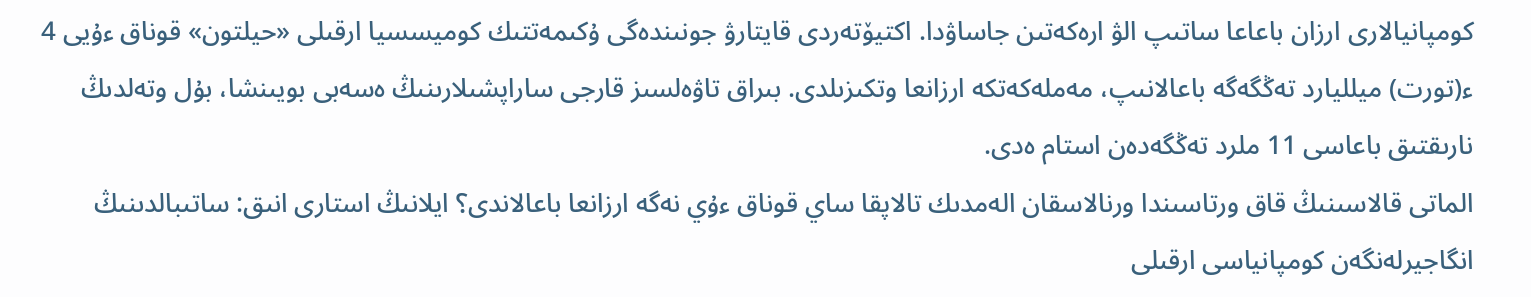كومپانيالارى ارزان باعاعا ساتىپ الۋ ارەكەتىن جاساۋدا. اكتيۆتەردى قايتارۋ جونىندەگى ۇكىمەتتىك كوميسسيا ارقىلى «حيلتون» قوناق ءۇيى 4 ء(تورت) ميلليارد تەڭگەگە باعالانىپ، مەملەكەتكە ارزانعا وتكىزىلدى. بىراق تاۋەلسىز قارجى ساراپشىلارىنىڭ ەسەبى بويىنشا، بۇل وتەلدىڭ نارىقتىق باعاسى 11 ملرد تەڭگەدەن استام ەدى.
الماتى قالاسىنىڭ قاق ورتاسىندا ورنالاسقان الەمدىك تالاپقا ساي قوناق ءۇي نەگە ارزانعا باعالاندى؟ ايلانىڭ استارى انىق: ساتىبالدىنىڭ انگاجيرلەنگەن كومپانياسى ارقىلى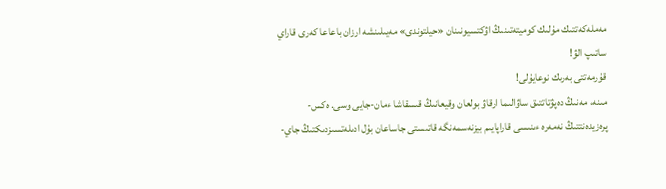مەملەكەتتىك مۇلىك كوميتەتىنىڭ اۋكتسيونىنان «حيلتوندى» مەيىلىنشە ارزان باعاعا كەرى قاراي ساتىپ الۋ!
قۇرمەتتى بەرىك نوعايۇلى!
مىنە، مەنىڭ دەپۋتاتتىق ساۋالىما ارقاۋ بولعان وقيعانىڭ قىسقاشا ءمان-جايى وسى. ەكس-پرەزيدەنتتىڭ نەمەرە ءىنىسى قاراپايىم بيزنەسمەنگە قاتىستى جاساعان بۇل ادىلەتسىزدىكتىڭ جاي-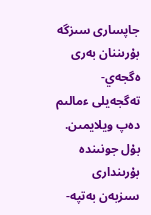جاپسارى سىزگە بۇرىننان بەرى ەگجەي-تەگجەيلى ءمالىم دەپ ويلايمىن. بۇل جونىندە بۇرىندارى سىزبەن بەتپە-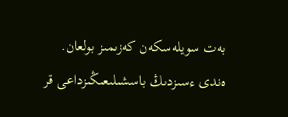بەت سويلەسكەن كەزىمىز بولعان.
ەندى ءسىزدىڭ باسشىلىعىڭىزداعى قر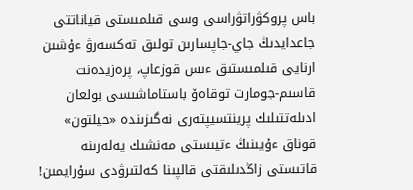باس پروكۋراتۋراسى وسى قىلمىستى قياناتتى جاعدايدىڭ جاي-جاپسارىن تولىق تەكسەرۋ ءۇشىن ارنايى قىلمىستىق ءىس قوزعاپ، پرەزيدەنت قاسىم-جومارت توقاەۆ باستاماشىسى بولعان ادىلەتتىلىك پرينتسيپتەرى نەگىزىندە «حيلتون» قوناق ءۇيىنىڭ ءتيىستى مەنشىك يەلەرىنە قاتىستى زاڭدىلىقتى قالپىنا كەلتىرۋدى سۇرايمىن!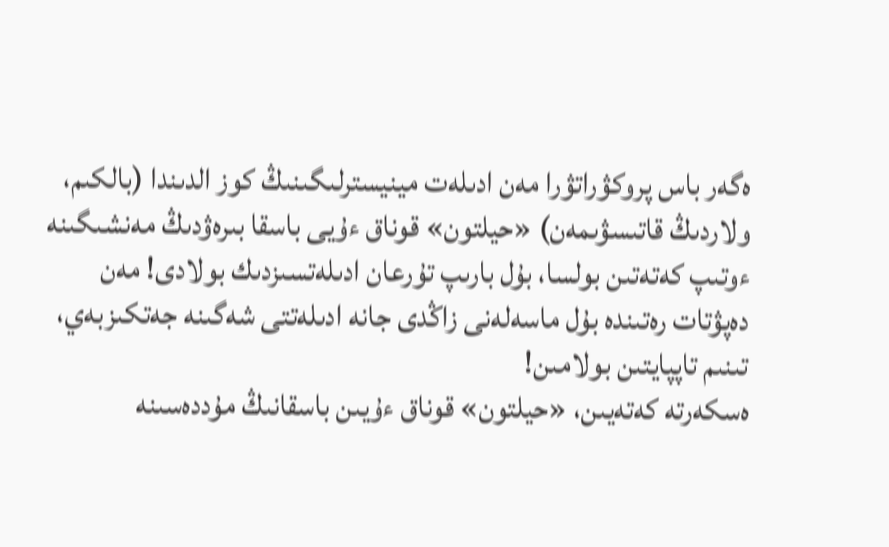ەگەر باس پروكۋراتۋرا مەن ادىلەت مينيسترلىگىنىڭ كوز الدىندا (بالكىم، ولاردىڭ قاتىسۋىمەن) «حيلتون» قوناق ءۇيى باسقا بىرەۋدىڭ مەنشىگىنە ءوتىپ كەتەتىن بولسا، بۇل بارىپ تۇرعان ادىلەتسىزدىك بولادى! مەن دەپۋتات رەتىندە بۇل ماسەلەنى زاڭدى جانە ادىلەتتى شەگىنە جەتكىزبەي، تىنىم تاپپايتىن بولامىن!
ەسكەرتە كەتەيىن، «حيلتون» قوناق ءۇيىن باسقانىڭ مۇددەسىنە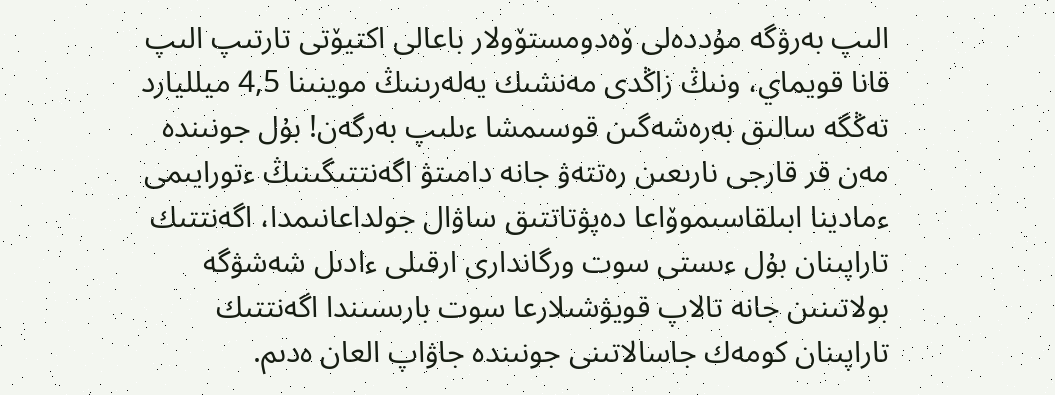الىپ بەرۋگە مۇددەلى ۆەدومستۆولار باعالى اكتيۆتى تارتىپ الىپ قانا قويماي، ونىڭ زاڭدى مەنشىك يەلەرىنىڭ موينىنا 4,5 ميلليارد تەڭگە سالىق بەرەشەگىن قوسىمشا ءىلىپ بەرگەن! بۇل جونىندە مەن قر قارجى نارىعىن رەتتەۋ جانە دامىتۋ اگەنتتىگىنىڭ ءتورايىمى ءمادينا ابىلقاسىموۆاعا دەپۋتاتتىق ساۋال جولداعانىمدا، اگەنتتىك تاراپىنان بۇل ءىستى سوت ورگاندارى ارقىلى ءادىل شەشۋگە بولاتىنىن جانە تالاپ قويۋشىلارعا سوت بارىسىندا اگەنتتىك تاراپىنان كومەك جاسالاتىنى جونىندە جاۋاپ العان ەدىم.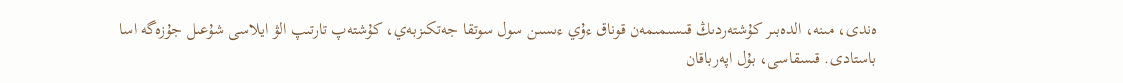ەندى، مىنە، الدەبىر كۇشتەردىڭ قىسىمىمەن قوناق ءۇي ءىسىن سول سوتقا جەتكىزبەي، كۇشتەپ تارتىپ الۋ ايلاسى شۇعىل جۇزەگە اسا باستادى. قىسقاسى، بۇل اپەرباقان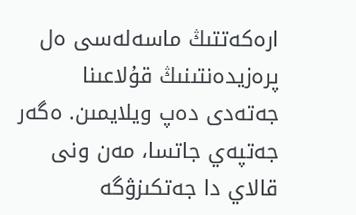ارەكەتتىڭ ماسەلەسى ەل پرەزيدەنتىنىڭ قۇلاعىنا جەتەدى دەپ ويلايمىن. ەگەر جەتپەي جاتسا، مەن ونى قالاي دا جەتكىزۋگە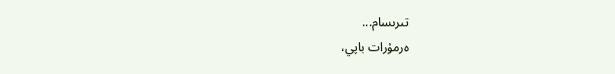تىرىسام...
ەرمۇرات باپي،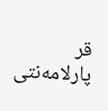قر پارلامەنتى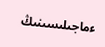ءماجىلىسىنىڭ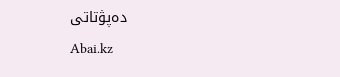دەپۋتاتى
Abai.kz